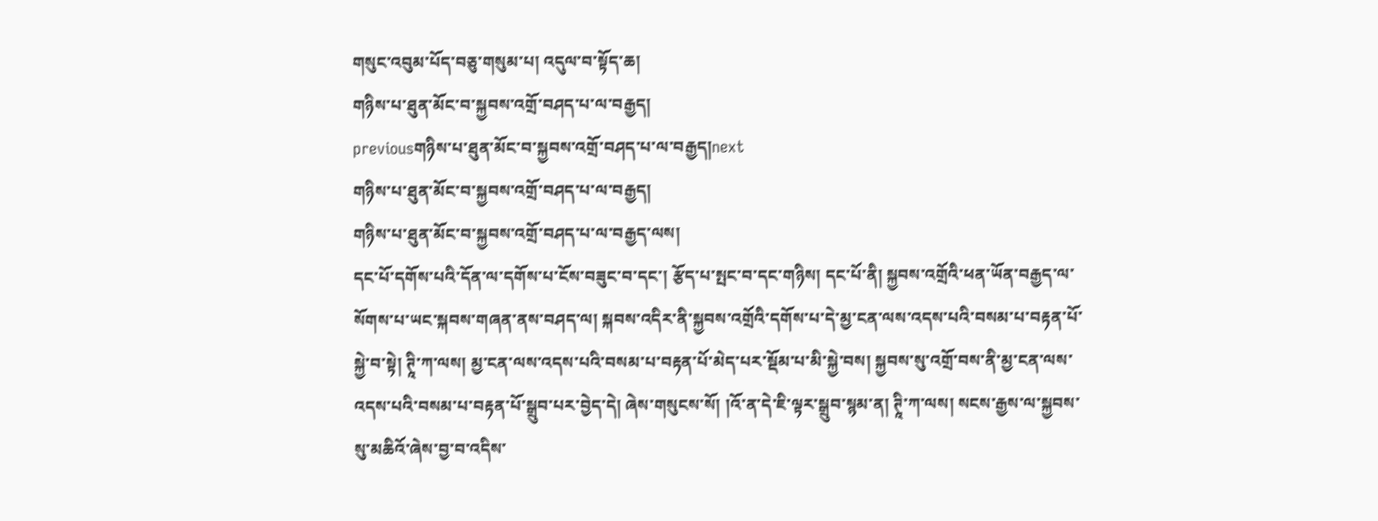གསུང་འབུམ་པོད་བཅུ་གསུམ་པ། འདུལ་བ་སྟོད་ཆ།
གཉིས་པ་ཐུན་མོང་བ་སྐྱབས་འགྲོ་བཤད་པ་ལ་བརྒྱད།
previousགཉིས་པ་ཐུན་མོང་བ་སྐྱབས་འགྲོ་བཤད་པ་ལ་བརྒྱད།next
གཉིས་པ་ཐུན་མོང་བ་སྐྱབས་འགྲོ་བཤད་པ་ལ་བརྒྱད།
གཉིས་པ་ཐུན་མོང་བ་སྐྱབས་འགྲོ་བཤད་པ་ལ་བརྒྱད་ལས།
དང་པོ་དགོས་པའི་དོན་ལ་དགོས་པ་ངོས་བཟུང་བ་དང་། རྩོད་པ་སྤང་བ་དང་གཉིས། དང་པོ་ནི། སྐྱབས་འགྲོའི་ཕན་ཡོན་བརྒྱད་ལ་སོགས་པ་ཡང་སྐབས་གཞན་ནས་བཤད་ལ། སྐབས་འདིར་ནི་སྐྱབས་འགྲོའི་དགོས་པ་དེ་མྱ་ངན་ལས་འདས་པའི་བསམ་པ་བརྟན་པོ་སྐྱེ་བ་སྟེ། ཊཱི་ཀ་ལས། མྱ་ངན་ལས་འདས་པའི་བསམ་པ་བརྟན་པོ་མེད་པར་སྡོམ་པ་མི་སྐྱེ་བས། སྐྱབས་སུ་འགྲོ་བས་ནི་མྱ་ངན་ལས་འདས་པའི་བསམ་པ་བརྟན་པོ་སྒྲུབ་པར་བྱེད་དེ། ཞེས་གསུངས་སོ། །འོ་ན་དེ་ཇི་ལྟར་སྒྲུབ་སྙམ་ན། ཊཱི་ཀ་ལས། སངས་རྒྱས་ལ་སྐྱབས་སུ་མཆིའོ་ཞེས་བྱ་བ་འདིས་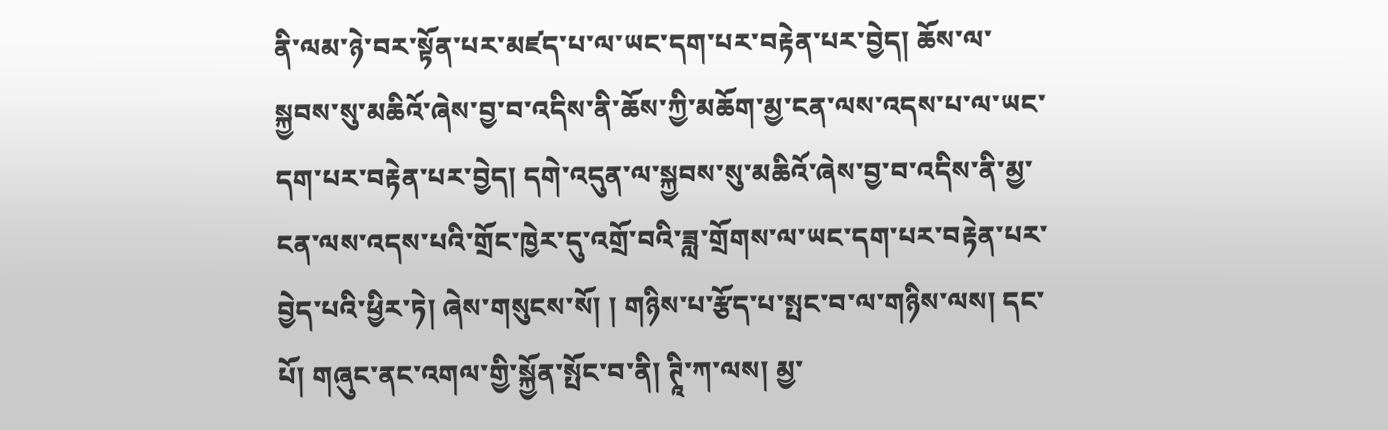ནི་ལམ་ཉེ་བར་སྟོན་པར་མཛད་པ་ལ་ཡང་དག་པར་བརྟེན་པར་བྱེད། ཆོས་ལ་སྐྱབས་སུ་མཆིའོ་ཞེས་བྱ་བ་འདིས་ནི་ཆོས་ཀྱི་མཆོག་མྱ་ངན་ལས་འདས་པ་ལ་ཡང་དག་པར་བརྟེན་པར་བྱེད། དགེ་འདུན་ལ་སྐྱབས་སུ་མཆིའོ་ཞེས་བྱ་བ་འདིས་ནི་མྱ་ངན་ལས་འདས་པའི་གྲོང་ཁྱེར་དུ་འགྲོ་བའི་ཟླ་གྲོགས་ལ་ཡང་དག་པར་བརྟེན་པར་བྱེད་པའི་ཕྱིར་ཏེ། ཞེས་གསུངས་སོ། ། གཉིས་པ་རྩོད་པ་སྤང་བ་ལ་གཉིས་ལས། དང་པོ། གཞུང་ནང་འགལ་གྱི་སྐྱོན་སྤོང་བ་ནི། ཊཱི་ཀ་ལས། མྱ་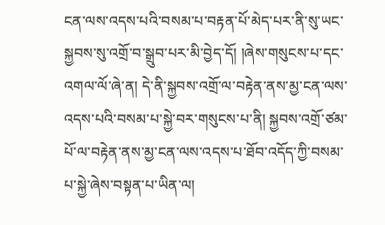ངན་ལས་འདས་པའི་བསམ་པ་བརྟན་པོ་མེད་པར་ནི་སུ་ཡང་སྐྱབས་སུ་འགྲོ་བ་སྒྲུབ་པར་མི་བྱེད་དོ། །ཞེས་གསུངས་པ་དང་འགལ་ལོ་ཞེ་ན། དེ་ནི་སྐྱབས་འགྲོ་ལ་བརྟེན་ནས་མྱ་ངན་ལས་འདས་པའི་བསམ་པ་སྐྱེ་བར་གསུངས་པ་ནི། སྐྱབས་འགྲོ་ཙམ་པོ་ལ་བརྟེན་ནས་མྱ་ངན་ལས་འདས་པ་ཐོབ་འདོད་ཀྱི་བསམ་པ་སྐྱེ་ཞེས་བསྟན་པ་ཡིན་ལ།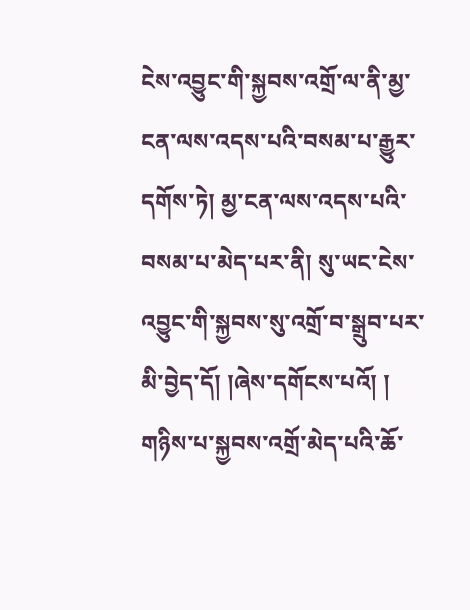ངེས་འབྱུང་གི་སྐྱབས་འགྲོ་ལ་ནི་མྱ་ངན་ལས་འདས་པའི་བསམ་པ་རྒྱུར་དགོས་ཏེ། མྱ་ངན་ལས་འདས་པའི་བསམ་པ་མེད་པར་ནི། སུ་ཡང་ངེས་འབྱུང་གི་སྐྱབས་སུ་འགྲོ་བ་སྒྲུབ་པར་མི་བྱེད་དོ། །ཞེས་དགོངས་པའོ། ། གཉིས་པ་སྐྱབས་འགྲོ་མེད་པའི་ཆོ་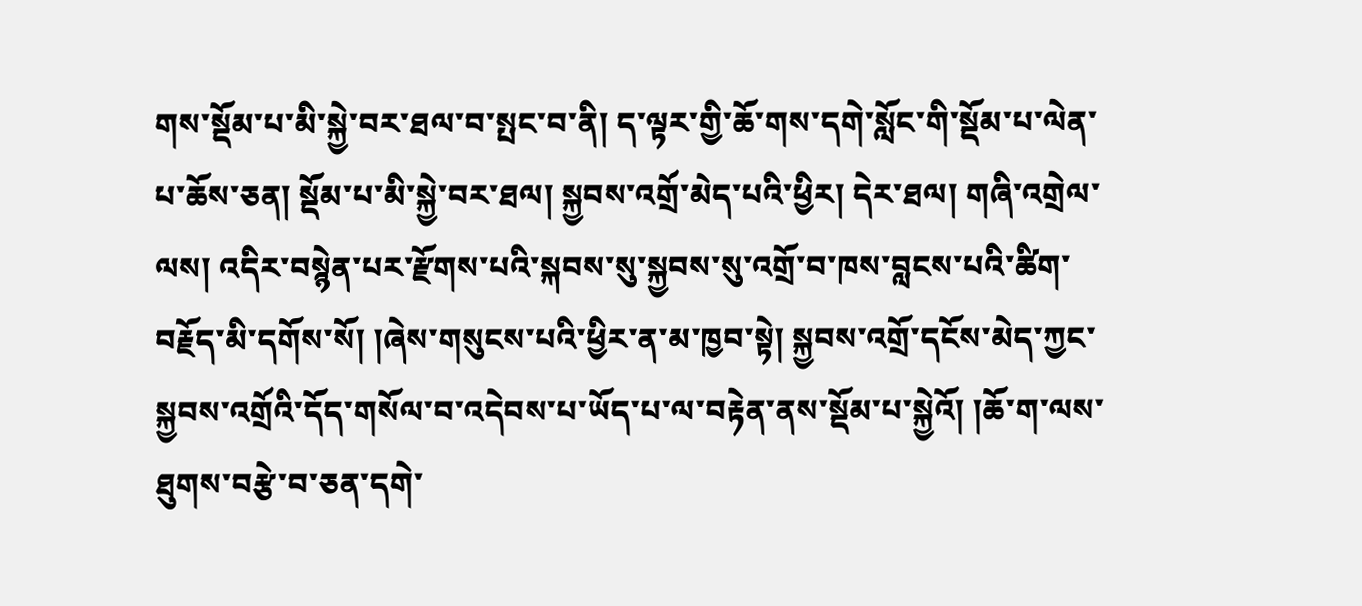གས་སྡོམ་པ་མི་སྐྱེ་བར་ཐལ་བ་སྤང་བ་ནི། ད་ལྟར་གྱི་ཆོ་གས་དགེ་སློང་གི་སྡོམ་པ་ལེན་པ་ཆོས་ཅན། སྡོམ་པ་མི་སྐྱེ་བར་ཐལ། སྐྱབས་འགྲོ་མེད་པའི་ཕྱིར། དེར་ཐལ། གཞི་འགྲེལ་ལས། འདིར་བསྙེན་པར་རྫོགས་པའི་སྐབས་སུ་སྐྱབས་སུ་འགྲོ་བ་ཁས་བླངས་པའི་ཚིག་བརྗོད་མི་དགོས་སོ། །ཞེས་གསུངས་པའི་ཕྱིར་ན་མ་ཁྱབ་སྟེ། སྐྱབས་འགྲོ་དངོས་མེད་ཀྱང་སྐྱབས་འགྲོའི་དོད་གསོལ་བ་འདེབས་པ་ཡོད་པ་ལ་བརྟེན་ནས་སྡོམ་པ་སྐྱེའོ། །ཆོ་ག་ལས་ཐུགས་བརྩེ་བ་ཅན་དགེ་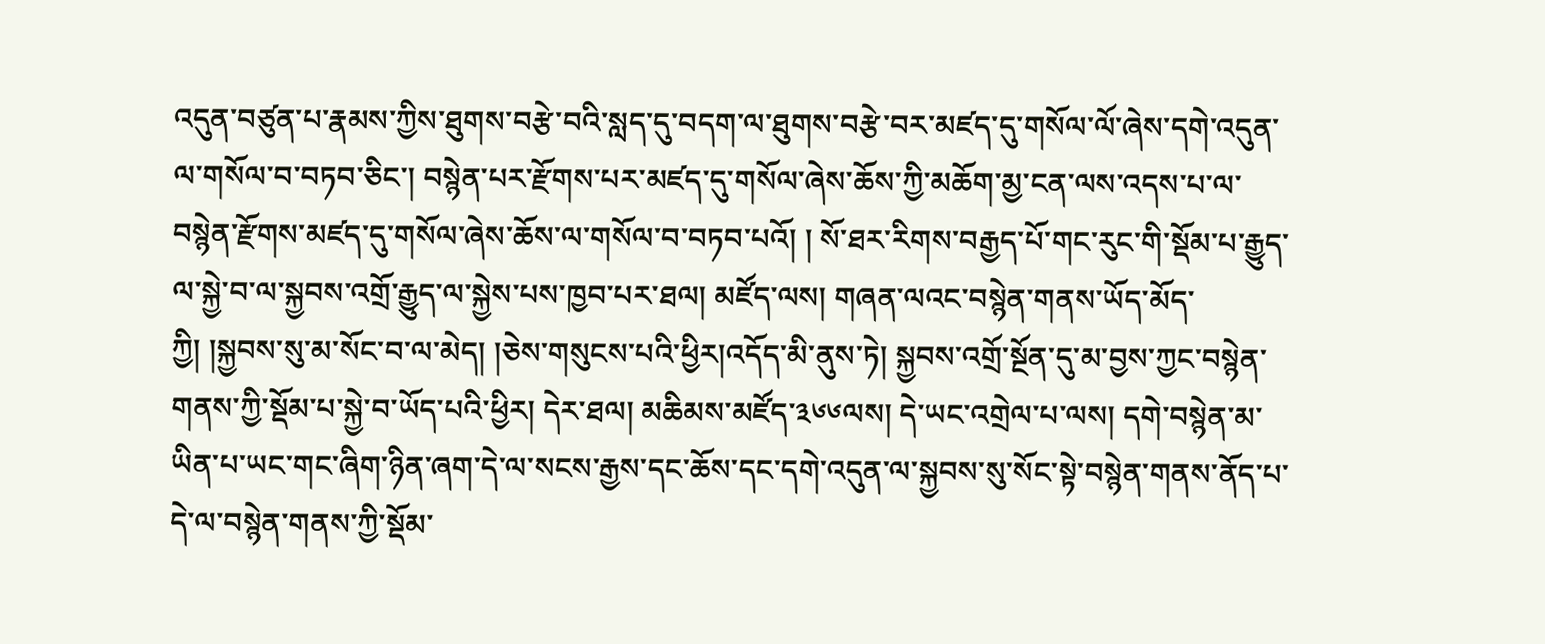འདུན་བཙུན་པ་རྣམས་ཀྱིས་ཐུགས་བརྩེ་བའི་སླད་དུ་བདག་ལ་ཐུགས་བརྩེ་བར་མཛད་དུ་གསོལ་ལོ་ཞེས་དགེ་འདུན་ལ་གསོལ་བ་བཏབ་ཅིང་། བསྙེན་པར་རྫོགས་པར་མཛད་དུ་གསོལ་ཞེས་ཆོས་ཀྱི་མཆོག་མྱ་ངན་ལས་འདས་པ་ལ་བསྙེན་རྫོགས་མཛད་དུ་གསོལ་ཞེས་ཆོས་ལ་གསོལ་བ་བཏབ་པའོ། ། སོ་ཐར་རིགས་བརྒྱད་པོ་གང་རུང་གི་སྡོམ་པ་རྒྱུད་ལ་སྐྱེ་བ་ལ་སྐྱབས་འགྲོ་རྒྱུད་ལ་སྐྱེས་པས་ཁྱབ་པར་ཐལ། མཛོད་ལས། གཞན་ལའང་བསྙེན་གནས་ཡོད་མོད་ཀྱི། །སྐྱབས་སུ་མ་སོང་བ་ལ་མེད། །ཅེས་གསུངས་པའི་ཕྱིར།འདོད་མི་ནུས་ཏེ། སྐྱབས་འགྲོ་སྔོན་དུ་མ་བྱས་ཀྱང་བསྙེན་གནས་ཀྱི་སྡོམ་པ་སྐྱེ་བ་ཡོད་པའི་ཕྱིར། དེར་ཐལ། མཆིམས་མཛོད་༣༦༦ལས། དེ་ཡང་འགྲེལ་པ་ལས། དགེ་བསྙེན་མ་ཡིན་པ་ཡང་གང་ཞིག་ཉིན་ཞག་དེ་ལ་སངས་རྒྱས་དང་ཆོས་དང་དགེ་འདུན་ལ་སྐྱབས་སུ་སོང་སྟེ་བསྙེན་གནས་ནོད་པ་དེ་ལ་བསྙེན་གནས་ཀྱི་སྡོམ་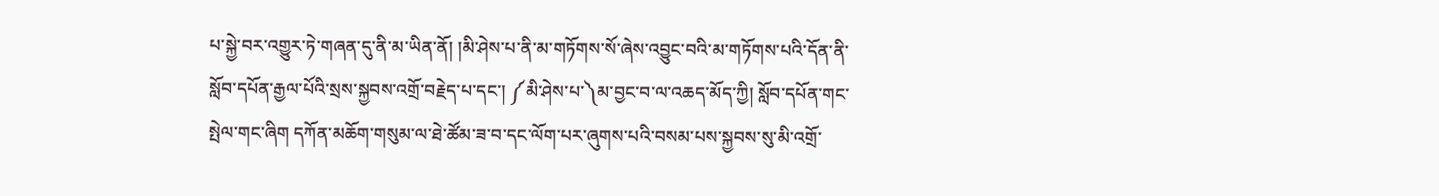པ་སྐྱེ་བར་འགྱུར་ཏེ་གཞན་དུ་ནི་མ་ཡིན་ནོ། །མི་ཤེས་པ་ནི་མ་གཏོགས་སོ་ཞེས་འབྱུང་བའི་མ་གཏོགས་པའི་དོན་ནི་སློབ་དཔོན་རྒྱལ་པོའི་སྲས་སྐྱབས་འགྲོ་བརྗེད་པ་དང་། ༼མི་ཤེས་པ་༽མ་བྱང་བ་ལ་འཆད་མོད་ཀྱི། སློབ་དཔོན་གང་སྤེལ་གང་ཞིག དཀོན་མཆོག་གསུམ་ལ་ཐེ་ཚོམ་ཟ་བ་དང་ལོག་པར་ཞུགས་པའི་བསམ་པས་སྐྱབས་སུ་མི་འགྲོ་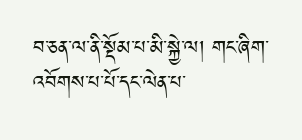བ་ཅན་ལ་ནི་སྡོམ་པ་མི་སྐྱེ་ལ། གང་ཞིག་འབོགས་པ་པོ་དང་ལེན་པ་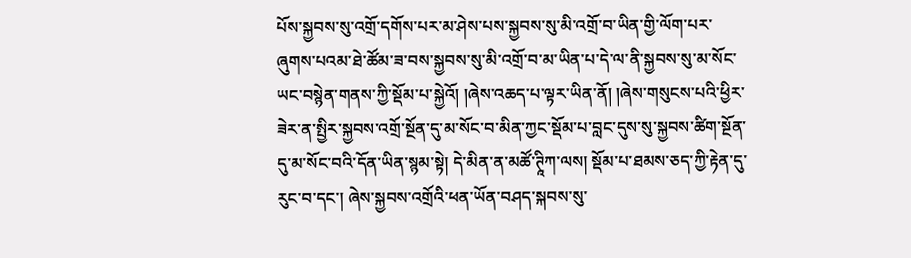པོས་སྐྱབས་སུ་འགྲོ་དགོས་པར་མ་ཤེས་པས་སྐྱབས་སུ་མི་འགྲོ་བ་ཡིན་གྱི་ལོག་པར་ཞུགས་པའམ་ཐེ་ཚོམ་ཟ་བས་སྐྱབས་སུ་མི་འགྲོ་བ་མ་ཡིན་པ་དེ་ལ་ནི་སྐྱབས་སུ་མ་སོང་ཡང་བསྙེན་གནས་ཀྱི་སྡོམ་པ་སྐྱེའོ། །ཞེས་འཆད་པ་ལྟར་ཡིན་ནོ། །ཞེས་གསུངས་པའི་ཕྱིར་ཟེར་ན་སྤྱིར་སྐྱབས་འགྲོ་སྔོན་དུ་མ་སོང་བ་མིན་ཀྱང་སྡོམ་པ་བླང་དུས་སུ་སྐྱབས་ཚིག་སྔོན་དུ་མ་སོང་བའི་དོན་ཡིན་སྙམ་སྟེ། དེ་མིན་ན་མཚོ་ཊཱིཀ་ལས། སྡོམ་པ་ཐམས་ཅད་ཀྱི་རྟེན་དུ་རུང་བ་དང་། ཞེས་སྐྱབས་འགྲོའི་ཕན་ཡོན་བཤད་སྐབས་སུ་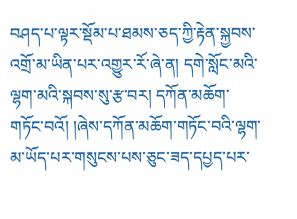བཤད་པ་ལྟར་སྡོམ་པ་ཐམས་ཅད་ཀྱི་རྟེན་སྐྱབས་འགྲོ་མ་ཡིན་པར་འགྱུར་རོ་ཞེ་ན། དགེ་སློང་མའི་ལྷག་མའི་སྐབས་སུ་རྩ་བར། དཀོན་མཆོག་གཏོང་བའོ། །ཞེས་དཀོན་མཆོག་གཏོང་བའི་ལྷག་མ་ཡོད་པར་གསུངས་པས་ཅུང་ཟད་དཔྱད་པར་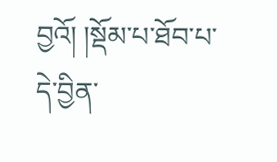བྱའོ། །སྡོམ་པ་ཐོབ་པ་དེ་བྱིན་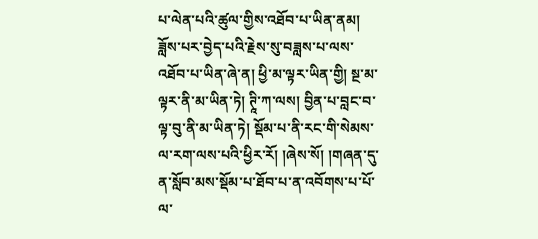པ་ལེན་པའི་ཚུལ་གྱིས་འཐོབ་པ་ཡིན་ནམ། ཟློས་པར་བྱེད་པའི་རྗེས་སུ་བཟླས་པ་ལས་འཐོབ་པ་ཡིན་ཞེ་ན། ཕྱི་མ་ལྟར་ཡིན་གྱི། སྔ་མ་ལྟར་ནི་མ་ཡིན་ཏེ། ཊཱི་ཀ་ལས། བྱིན་པ་བླང་བ་ལྟ་བུ་ནི་མ་ཡིན་ཏེ། སྡོམ་པ་ནི་རང་གི་སེམས་ལ་རག་ལས་པའི་ཕྱིར་རོ། །ཞེས་སོ། །གཞན་དུ་ན་སློབ་མས་སྡོམ་པ་ཐོབ་པ་ན་འབོགས་པ་པོ་ལ་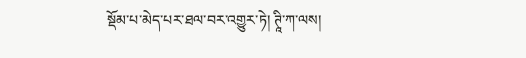སྡོམ་པ་མེད་པར་ཐལ་བར་འགྱུར་ཏེ། ཊཱི་ཀ་ལས།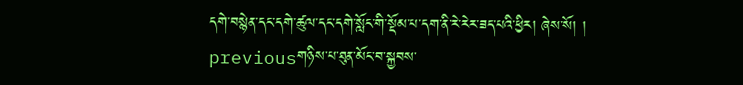དགེ་བསྙེན་དང་དགེ་ཚུལ་དང་དགེ་སློང་གི་སྡོམ་པ་དག་ནི་རེ་རེར་ཟད་པའི་ཕྱིར། ཞེས་སོ། །
previousགཉིས་པ་ཐུན་མོང་བ་སྐྱབས་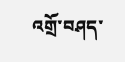འགྲོ་བཤད་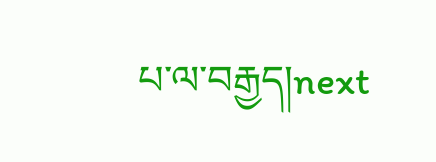པ་ལ་བརྒྱད།next